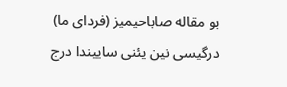بو مقاله صاباحیمیز (فردای ما) درگیسی نین یئنی ساییندا درج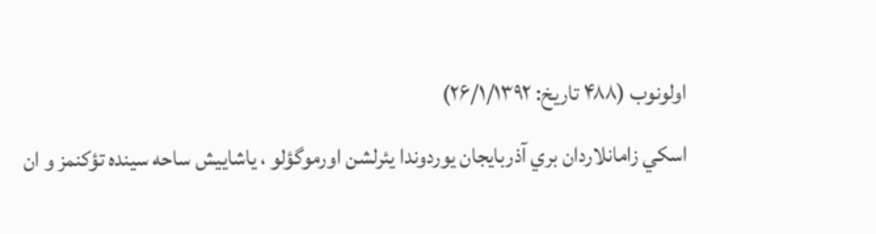اولونوب (۴۸۸ تاریخ: ۲۶/۱/۱۳۹۲)
اسكي زامانلاردان بري آذربايجان يوردوندا يئرلشن اورموگؤلو ، ياشاييش ساحه سينده تؤكنمز و ان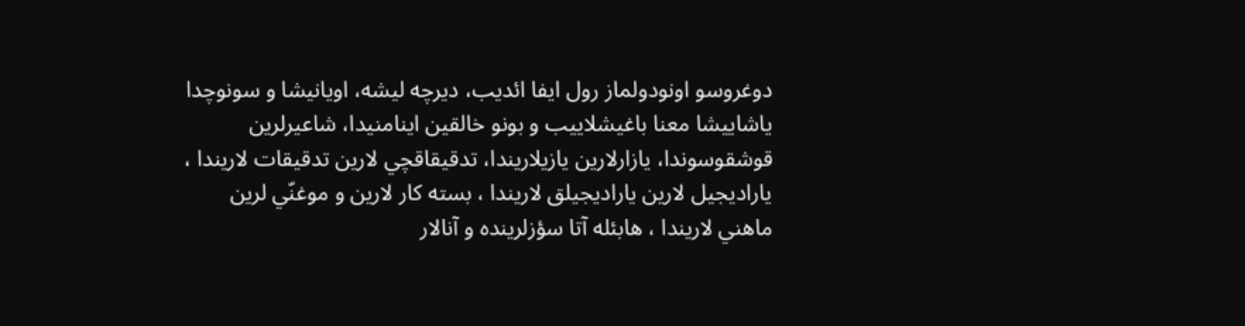دوغروسو اونودولماز رول ايفا ائديب، ديرچه ليشه، اويانيشا و سونوچدا ياشاييشا معنا باغيشلاييب و بونو خالقين اينامنيدا، شاعيرلرين قوشقوسوندا، يازارلارين يازيلاریندا، تدقيقاقچي لارين تدقيقات لاريندا ، ياراديجيل لارين ياراديجيلق لاریندا ، بسته كار لارين و موغنّي لرين ماهني لاريندا ، هابئله آتا سؤزلرینده و آنالار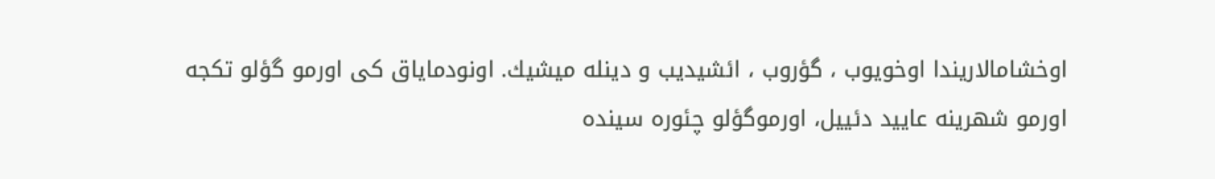اوخشامالاريندا اوخويوب ، گؤروب ، ائشيديب و دينله ميشيك. اونودمایاق کی اورمو گؤلو تكجه اورمو شهرينه عاييد دئييل، اورموگؤلو چئوره سينده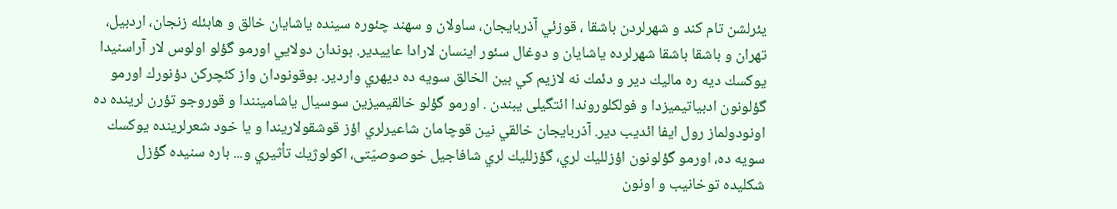يئرلشن تام كند و شهرلردن باشقا ، قوزئي آذربايجان، ساولان و سهند چئوره سینده ياشايان خالق و هابئله زنجان، اردبيل، تهران و باشقا باشقا شهرلرده ياشايان و دوغال سئور اينسان لارادا عاييدير. بوندان دولايي اورمو گؤلو اولوس لار آراسنيدا يوكسك ديه ره ماليك دير و دئمك نه لازيم كي بين الخالق سويه ده ديهري واردير. بوقونودان واز كئچركن دؤنورك اورمو گؤلونون ادبياتیمیزدا و فولكلوروندا ائتگيلی یبندن . اورمو گؤلو خالقيميزين سوسيال ياشامينندا و قوروجو تؤرن لرينده ده اونودولماز رول ايفا ائديب دير. آذربايجان خالقي نين قوچامان شاعيرلري اؤز قوشقولاريندا و يا خود شعرلرينده يوكسك سويه ده، اورمو گؤلونون اؤزلليك لري، گؤزلليك لري شافاجيل خوصوصیّتی، اكولوژيك تأثيري و... باره سنيده گؤزل شكليده توخانيب و اونون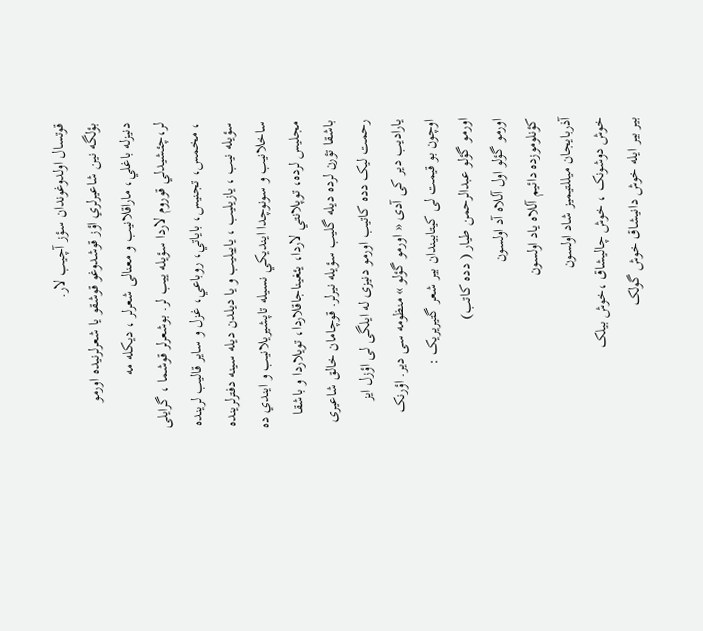قوتسال اولدوغوندان سؤز آچيب لار.
بؤلگه نين شاعيرلري اؤز قوشدوغو قوشقو يا شعرلرنيده اورمو دنيزله باغلي، ماراقلانيب و معنالی شعرلر ، ديكله مه لر،چئشيدلي قوروم لاردا سؤيله ييب لر. بوشعرلر قوشما ، گرايلی ، مخمس، تجنيس، باياتي، روباعي، غزل و سایر قاليب لرينده سؤيله نيب ، يازيليب ، ياييلیب و يا ديلدن ديله سينه دفترلرينده ساخلانيب و سونوچدا اينديكي نسيله تاپشيریلانيب و ايندي ده مجليس لرده، توپلانتي لاردا، يئغيناجاقلاردا، تويلاردا و باشقا باشقا تؤرن لرده ديله گليب سؤيله نیرلر. قوچامان خالق شاعیری رحمت لیک دده کاتیب اورمو دنیزی له ایلگی لی اؤزل ایز یارادیب دیر کی آدی « اورمو گؤلو » منظومه سی دیر. اؤرنک اوچون بو قیمت لی کیتابیندان بیر شعر گتیریریک :
اورمو گؤلو عبدالرحمن طیار ( دده کاتب)
اورمو گؤلو اول آللاه آد اولسون
کؤنلوموزده دائیم آللاه یاد اولسون
آذربایجان میللتیمیز شاد اولسون
خوش دوشونک ، خوش چالیشاق ،خوش بیلک
بیر بیر ایله خوش دانیشاق خوش گولک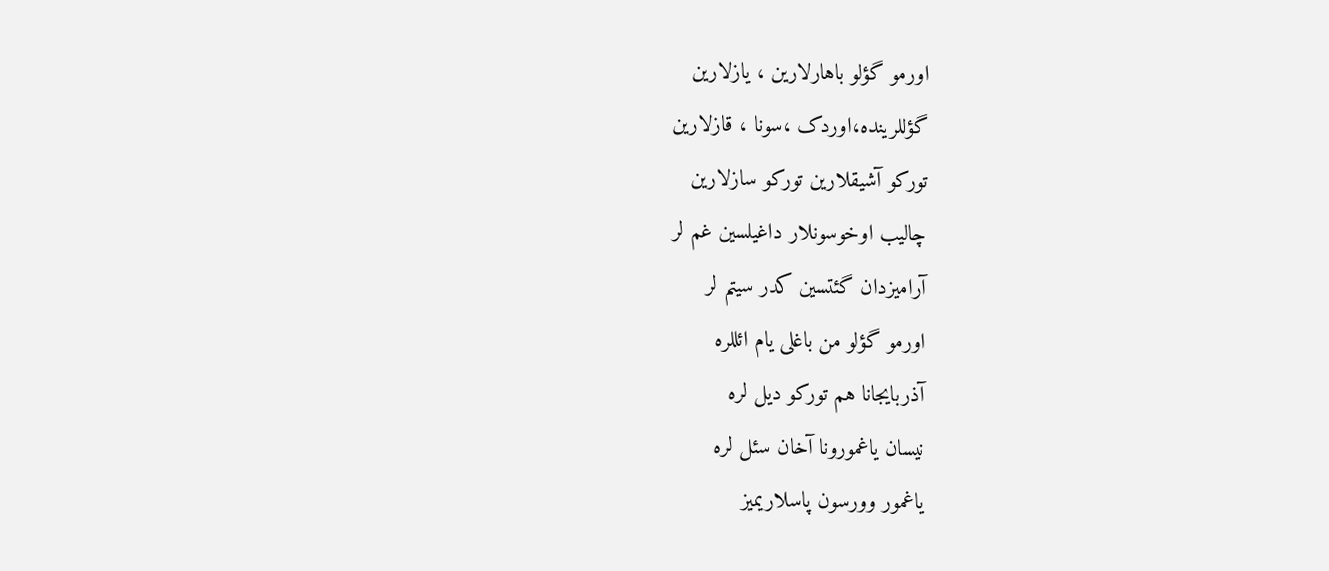اورمو گؤلو باهارلارین ، یازلارین
گؤللرینده،اوردک ،سونا ، قازلارین
تورکو آشیقلارین تورکو سازلارین
چالیب اوخوسونلار داغیلسین غم لر
آرامیزدان گئتسین کدر سیتم لر
اورمو گؤلو من باغلی یام ائللره
آذربایجانا هم تورکو دیل لره
نیسان یاغمورونا آخان سئل لره
یاغمور وورسون پاسلاریمیز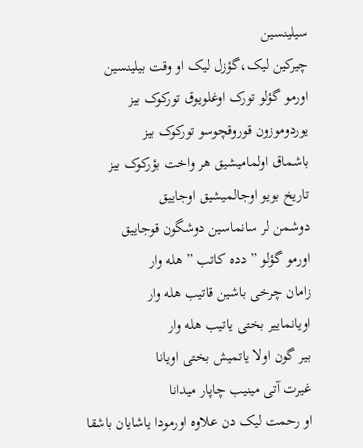سیلینسین
چیرکین لیک،گؤزل لیک او وقت بیلینسین
اورمو گؤلو تورک اوغلویوق تورکوک بیز
یوردوموزون قوروقچوسو تورکوک بیز
باشماق اولمامیشیق هر واخت بؤرکوک بیز
تاریخ بویو اوجالمیشیق اوجاییق
دوشمن لر سانماسین دوشگون قوجاییق
اورمو گؤلو ” دده کاتب ” هله وار
زامان چرخی باشین قاتیب هله وار
اویانماییر بختی یاتیب هله وار
بیر گون اولا یاتمیش بختی اویانا
غیرت آتی مینیب چاپار میدانا
او رحمت لیک دن علاوه اورمودا یاشایان باشقا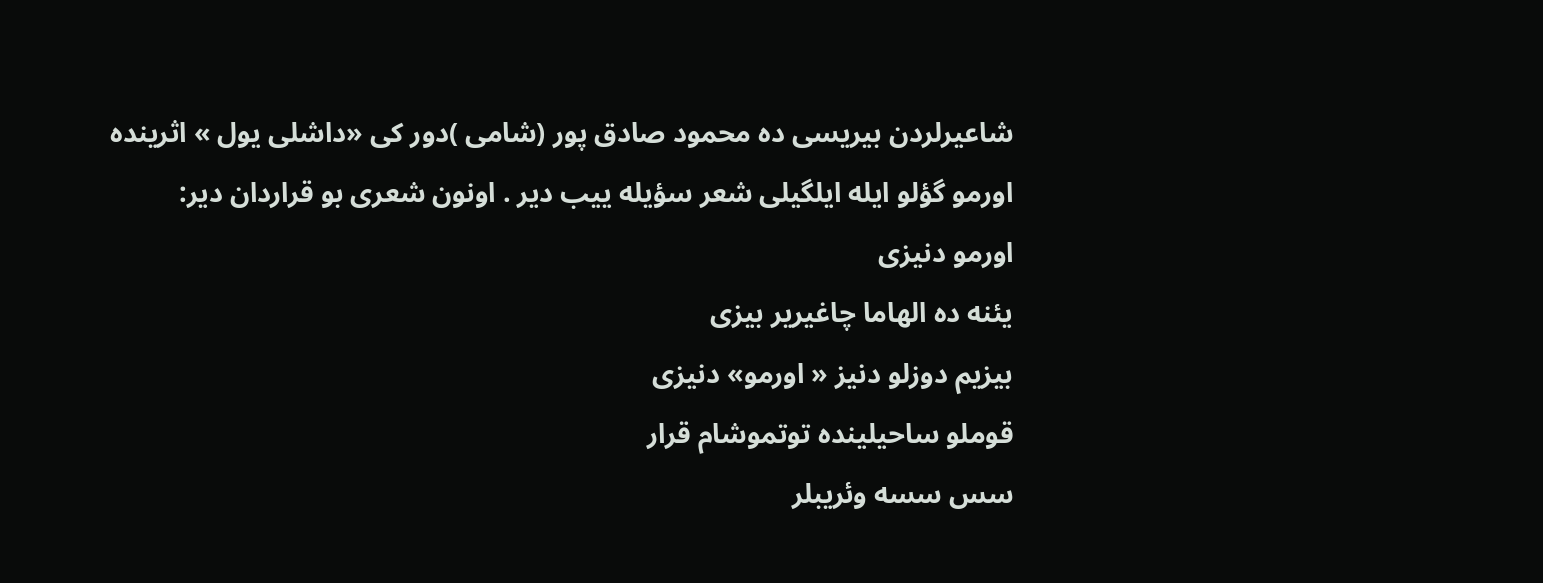شاعیرلردن بیریسی ده محمود صادق پور (شامی )دور کی «داشلی یول » اثرینده اورمو گؤلو ایله ایلگیلی شعر سؤیله ییب دیر . اونون شعری بو قراردان دیر:
اورمو دنیزی
یئنه ده الهاما چاغیریر بیزی
بیزیم دوزلو دنیز « اورمو» دنیزی
قوملو ساحیلینده توتموشام قرار
سس سسه وئریبلر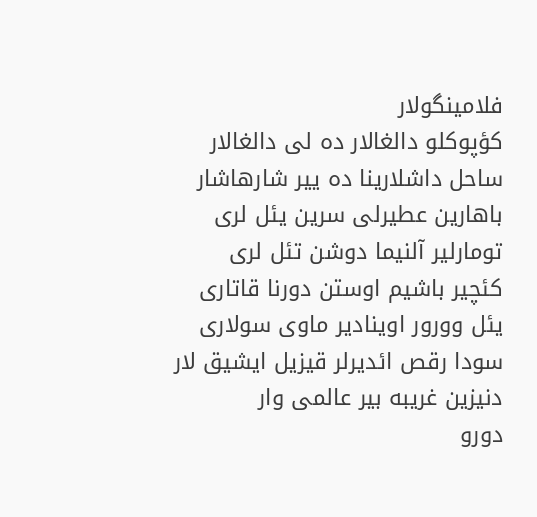فلامینگولار
کؤپوکلو دالغالار ده لی دالغالار
ساحل داشلارینا ده ییر شارهاشار
باهارین عطیرلی سرین یئل لری
تومارلیر آلنیما دوشن تئل لری
کئچیر باشیم اوستن دورنا قاتاری
یئل وورور اوینادیر ماوی سولاری
سودا رقص ائدیرلر قیزیل ایشیق لار
دنیزین غریبه بیر عالمی وار
دورو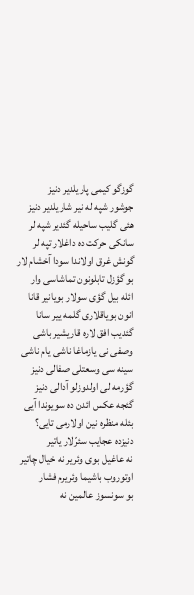گوزگو کیمی پاریلدیر دنیز
جوشور شپه له نیر شاریلدیر دنیز
هئی گلیب ساحیله گئدیر شپه لر
سانکی حرکت ده داغلار تپه لر
گونش غرق اولاندا سودا آخشام لار
بو گؤزل تابلونون تماشاسی وار
ائله بیل گؤی سولار بویانیر قانا
انون بویاقلاری گلمه ییر سانا
گئدیب افق لاره قاریشیر باشی
وصفی نی یازماغا ناشی یام ناشی
سینه سی وسعتلی صفالی دنیز
گؤرمه لی اولدوزلو آدالی دنیز
گئجه عکس ائدن ده سویوندا آیی
بئله منظره نین اولارمی تایی؟
دنیزده عجایب سئرّلار یاتیر
نه عاغیل بوی وئریر نه خیال چاتیر
اوتوروب باشیما وئریرم فشار
بو سونسوز عالمین نه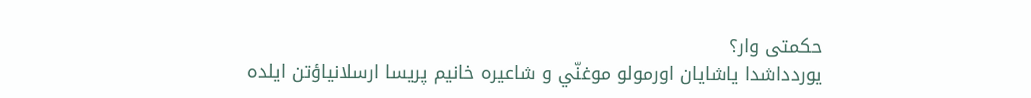حکمتی وار؟
يوردداشدا ياشايان اورمولو موغنّي و شاعيره خانيم پريسا ارسلانياؤتن ايلده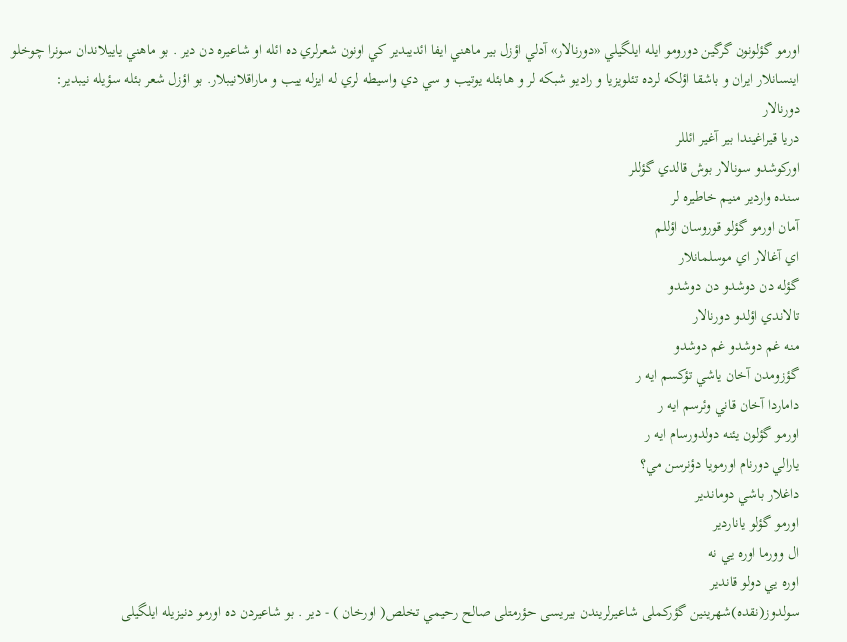اورمو گؤلونون گرگين دورومو ايله ايلگيلي «دورنالار» آدلي اؤزل بير ماهني ايفا ائديبدير كي اونون شعرلري ده ائله او شاعيره دن دير . بو ماهني ياييلاندان سونرا چوخلو اينسانلار ايران و باشقا اؤلكه لرده تئلويزيا و راديو شبكه لر و هابئله يوتيب و سي دي واسيطه لري له ايزله ييب و ماراقلانيبلار. بو اؤزل شعر بئله سؤيله نيبدير:
دورنالار
دريا قيراغيندا بير آغير ائللر
اوركوشدو سونالار بوش قالدي گؤللر
سنده واردير منيم خاطيره لر
آمان اورمو گؤلو قوروسان اؤللم
اي آغالار اي موسلمانلار
گؤله دن دوشدو دن دوشدو
تالاندي اؤلدو دورنالار
منه غم دوشدو غم دوشدو
گؤزومدن آخان ياشي تؤكسم ايه ر
داماردا آخان قاني وئرسم ايه ر
اورمو گؤلون يئنه دولدورسام ايه ر
يارالي دورنام اورمويا دؤنرسن مي؟
داغلار باشي دوماندير
اورمو گؤلو ياناردير
ال وورما اوره يي نه
اوره يي دولو قاندير
سولدوز(نقده)شهرينين گؤرکملی شاعیرلریندن بیریسی حؤرمتلی صالح رحيمي تخلص( اورخان ) - دیر . بو شاعیردن ده اورمو دنیزیله ایلگیلی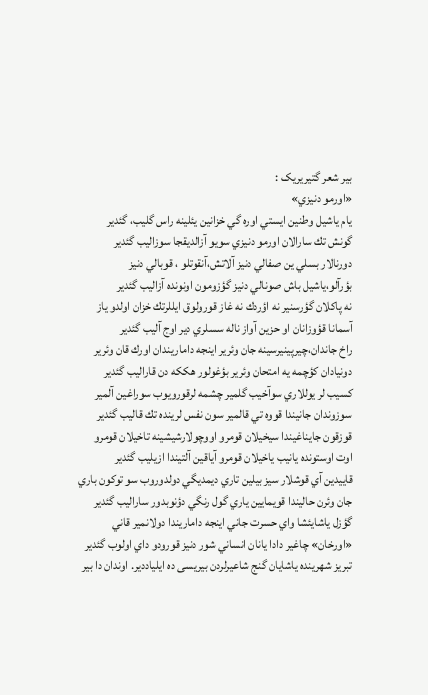بير شعر گتیریریک :
«اورمو دنيزي»
يام ياشيل وطنين ايستي اوره گي خزانين يئلينه راس گليب، گئدير
گونش تك سارالان اورمو دنيزي سويو آزالديقجا سوزاليب گئدير
دورنالار بسلي ين صفالي دنيز آلاتش،آنقوتلو ، قوبالي دنيز
بؤرآلو،ياشيل باش صونالي دنيز گؤزومون اونونده آزاليب گئدير
نه پاكلان گؤرسنير نه اؤردك نه غاز قورولوق ايللرتك خزان اولدو ياز
آسمانا قؤوزانان او حزين آواز ناله سسلري دير اوج آليب گئدير
راخ جاندان،چيرپينيرسينه جان وئرير اينجه داماريندان اورك قان وئرير
دونيادان كؤچمه يه امتحان وئرير بؤغولور هككه دن قاراليب گئدير
كسيب لر يوللاري سوآخيب گلمير چشمه لرقورويوب سوراغين آلمير
سوزوندان جانيندا قووه تي قالمير سون نفس لرينده تك قاليب گئدير
قوزقون جايناغيندا سيخيلان قومرو اووچولارشيشينه تاخيلان قومرو
اوت اوستونده يانيب ياخيلان قومرو آياقين آلتيندا ازيليب گئدير
قاييدين آي قوشلار سيز بيلين تاري ديمديگي دولدوروب سو توكون باري
جان وئرن حاليندا قويمايين ياري گول رنگي دؤنوبدور ساراليب گئدير
گؤزل ياشايئشا واي حسرت جاني اينجه داماريندا دولانمير قاني
«اورخان» چاغير دادا يانان انساني شور دنيز قورودو داي اولوب گئدير
تبریز شهرینده یاشایان گنج شاعیرلردن بیریسی ده ایلیاددیر. اوندان دا بیر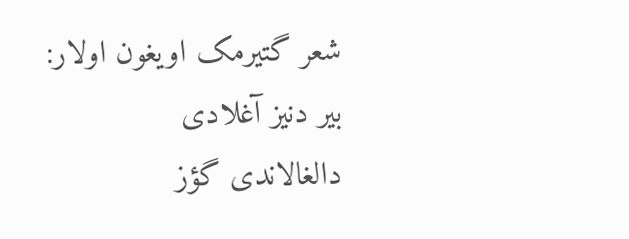شعر گتیرمک اویغون اولار:
بیر دنیز آغلادی
دالغالاندی گؤز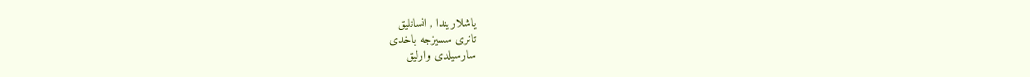یاشلاریندا , انسانلیق
تانری سسیزجه باخدی
سارسیلدی وارلیق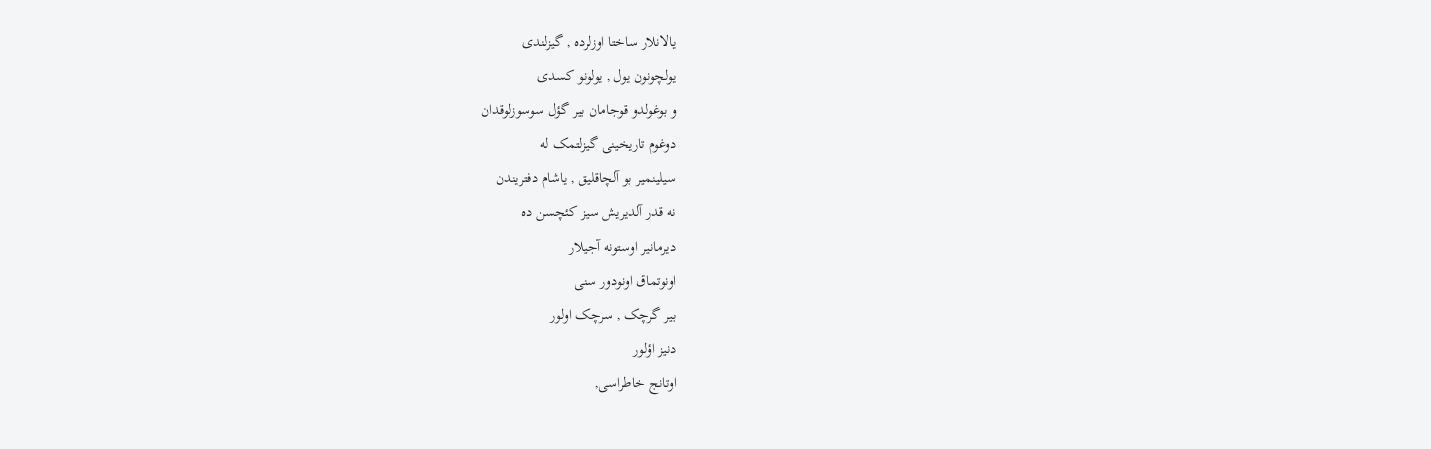یالانلار ساختا اوزلرده , گیزلندی
یولچونون یول , یولونو کسدی
و بوغولدو قوجامان بیر گؤل سوسوزلوقدان
دوغوم تاریخینی گیزلتمک له
سیلینمیر بو آلچاقلیق , یاشام دفتریندن
نه قدر آلدیریش سیز کئچسن ده
دیرمانیر اوستونه آجیلار
اونوتماق اونودور سنی
بیر گرچک , سرچک اولور
دنیز اؤلور
اوتانج خاطراسی,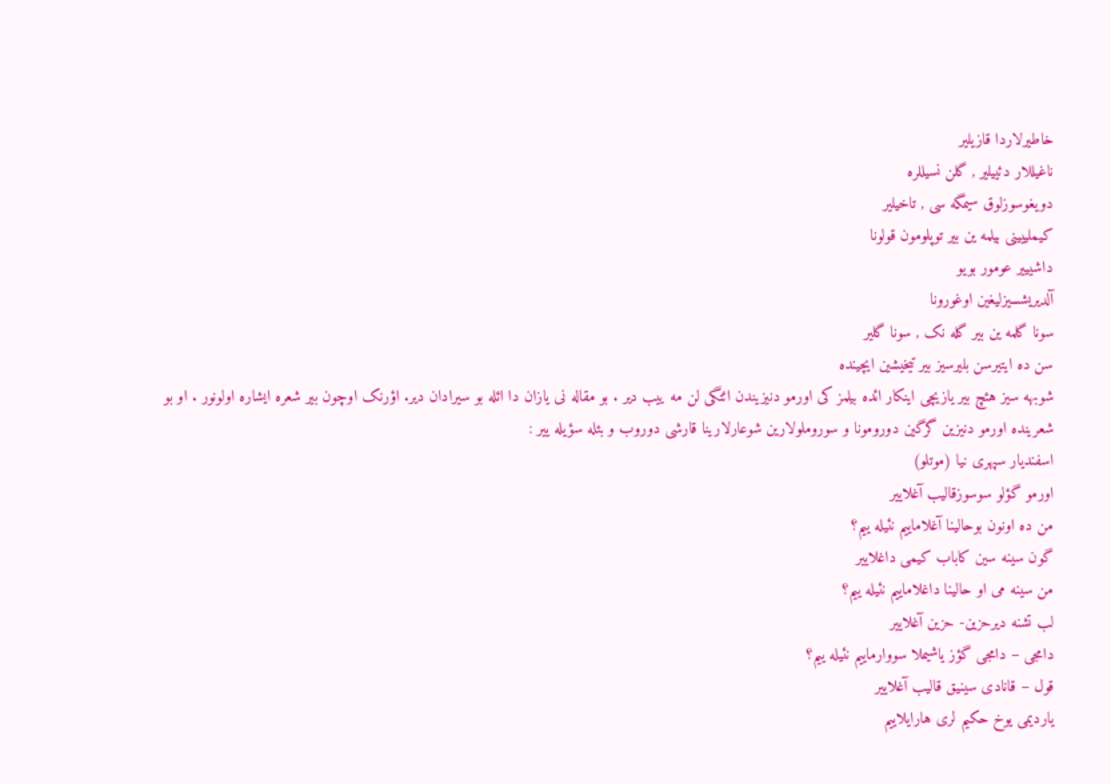خاطیرلاردا قازیلیر
ناغیللار دئییلیر , گلن نسیللره
دویغوسوزلوق سیمگه سی , تاخیلیر
کیملییینی بیلمه ین بیر توپلومون قولونا
داشیییر عومور بویو
آلدیریشسیزلیغین اوغورونا
سونا گلمه ین بیر گله نک , سونا گلیر
سن ده ایتیرسن بلیرسیز بیر تیخیشین ایچینده
شوبهه سیز هئچ بیر یازیچی اینکار ائده بیلمز کی اورمو دنیزیندن ائتگی لن مه ییب دیر . بو مقاله نی یازان دا ائله بو سیرادان دیر. اؤرنک اوچون بیر شعره ایشاره اولونور . او بو شعرینده اورمو دنیزین گرگین دورومونا و سوروملولارین شوعارلارینا قارشی دوروب و بئله سؤیله ییر :
اسفندیار سپهری نیا (موتلو)
اورمو گؤلو سوسوزقالیب آغلاییر
من ده اونون بوحالینا آغلاماییم نئیله ییم؟
گون سینه سین کاباب کیمی داغلاییر
من سینه می او حالینا داغلاماییم نئیله ییم؟
لب تشنه دیرحزین- حزین آغلاییر
دامجی – دامجی گؤز یاشیملا سووارماییم نئیله ییم؟
قول – قانادی سینیق قالیب آغلاییر
یاردیمی یوخ حکیم لری هارایلاییم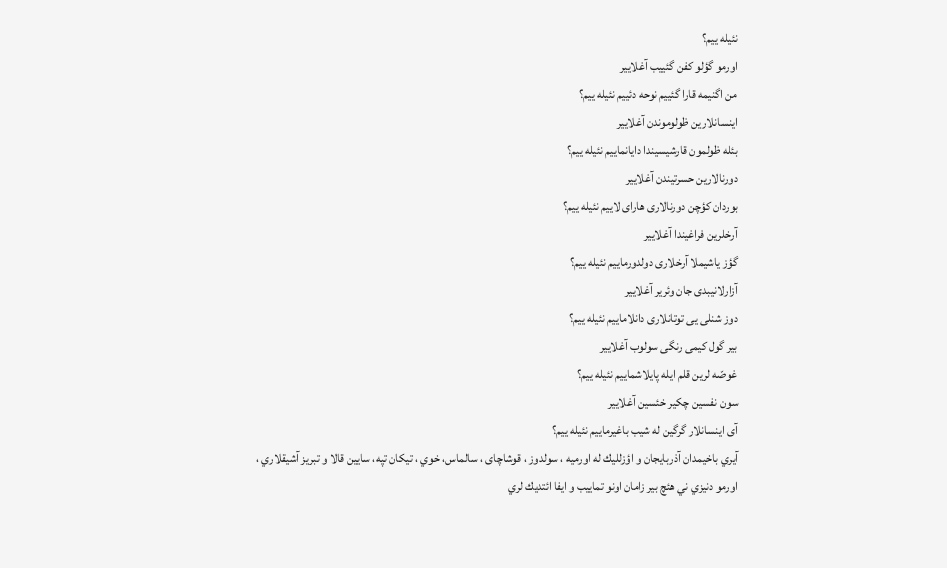نئیله ییم؟
اورمو گؤلو کفن گئییب آغلاییر
من اگنیمه قارا گئییم نوحه دئییم نئیله ییم؟
اینسانلارین ظولوموندن آغلاییر
بئله ظولمون قارشیسیندا دایانماییم نئیله ییم؟
دورنالارین حسرتیندن آغلاییر
بوردان کؤچن دورنالاری هارای لاییم نئیله ییم؟
آرخلرین فراغیندا آغلاییر
گؤز یاشیملا آرخلاری دولدورماییم نئیله ییم؟
آزارلانیبدی جان وئریر آغلاییر
دوز شنلی یی توتانلاری دانلاماییم نئیله ییم؟
بیر گول کیمی رنگی سولوب آغلاییر
غوصّه لرین قلم ایله پایلاشماییم نئیله ییم؟
سون نفسین چکیر خئسین آغلاییر
آی اینسانلار گرگین له شیب باغیرماییم نئیله ییم؟
آيري باخيمدان آذربايجان و اؤزلليك له اورميه ، سولدوز ، قوشاچای ، سالماس، خوي ، تيكان تپه، سايين قالا و تبريز آشيقلاري ، اورمو دنيزي ني هئچ بير زامان اونو تماييب و ايفا ائتديك لري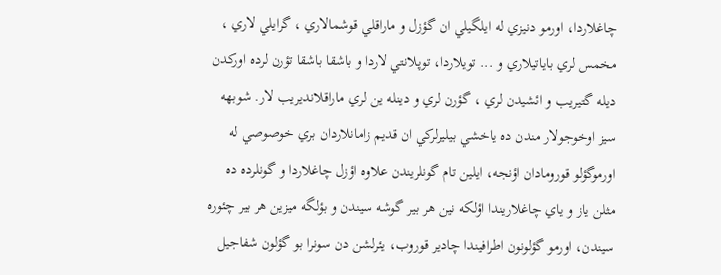چاغلاردا، اورمو دنيزي له ايلگيلي ان گؤزل و ماراقلي قوشمالاري ، گرايلي لاري ، مخمس لري باياتيلاري و ... تويلاردا، توپلانتي لاردا و باشقا باشقا تؤرن لرده اوركدن ديله گتیريب و ائشيدن لري ، گؤرن لري و دینله ين لري ماراقلانديريب لار. شوبهه سيز اوخوجولار مندن ده ياخشي بيليرلركي ان قديم زامانلاردان بري خوصوصي له اورموگؤلو قورومادان اؤنجه، ايلين تام گونلریندن علاوه اؤزل چاغلاردا و گونلرده ده مثلن ياز و ياي چاغلاريندا اؤلكه نين هر بير گوشه سيندن و بؤلگه میزين هر بير چئوره سيندن، اورمو گؤلونون اطرافيندا چادير قوروب، يئرلشن دن سونرا بو گؤلون شفاجيل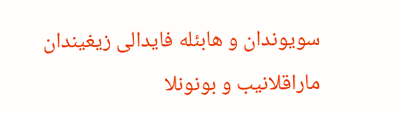سويوندان و هابئله فایدالی زيغيندان ماراقلانيب و بونونلا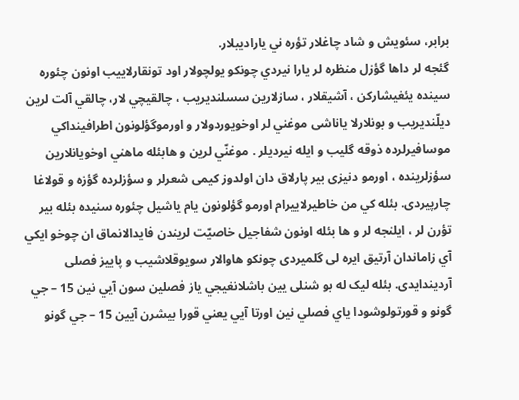برابر، سئويش و شاد چاغلار تؤره ني ياراديبلار.
گئجه لر داها گؤزل منظره لر يارا نيردي چونكو يولچولار اود تونقارلاييب اونون چئوره سينده يئغيشاركن ، آشيقلار ، سازلارين سسلنديريب ، چالقيچي لار، چالقي آلت لرين دیلّنديريب و بونلارلا یاناشی موغني لر اوخويوردولار و اورموگؤلونون اطرافينداكي موسافيرلرده ذوقه گليب و ايله نيرديلر . موغنّي لرين و هابئله ماهني اوخويانلارين سؤزلرينده ، اورمو دنیزی بیر پارلاق دان اولدوز کیمی شعرلر و سؤزلرده گؤزه و قولاغا چارپیردی. بئله كي من خاطيرلاييرام اورمو گؤلونون يام ياشيل چئوره سنيده بئله بیر تؤرن لر ، ایلنجه لر و ها بئله اونون شفاجيل خاصيّت لریندن فايدالانماق ان چوخو ايكي آي زاماندان آرتیق ایره لی گلمیردی چونکو هاوالار سویوقلاشیب و پاییز فصلی آردیندایدی. بئله لیک له بو شنلی یین باشلانغیجي ياز فصلین سون آيي نين 15 – جي گونو و قورتولوشودا ياي فصلي نين اورتا آيي يعني قورا بيشرن آيين 15 – جي گونو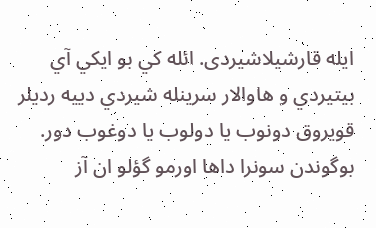ایله قارشیلاشیردی. ائله كي بو ايكي آي بيتيردي و هاوالار سرينله شيردي دييه رديلر قويروق دونوب يا دولوب يا دوغوب دور. بوگوندن سونرا داها اورمو گؤلو ان آز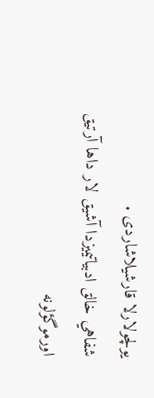يولچولارلا قارشیلاشاردی .
شفاهي خالق ادبياتيميزدا آشيق لار داها آرتيق اورموگؤلونه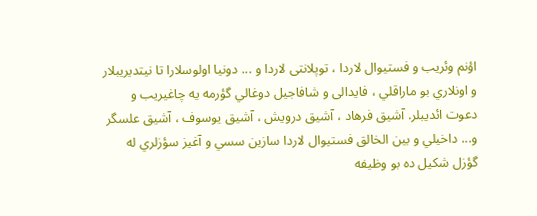اؤنم وئريب و فستیوال لاردا ، توپلانتی لاردا و ... دونيا اولوسلارا تا نيتديريبلار و اونلاري بو ماراقلي ، فایدالی و شافاجیل دوغالي گؤرمه یه چاغيريب و دعوت ائديبلر. آشيق فرهاد ، آشيق درويش ، آشيق يوسوف ، آشيق علسگر و... داخيلي و بين الخالق فستيوال لاردا سازين سسي و آغيز سؤزلري له گؤزل شكيل ده بو وظيفه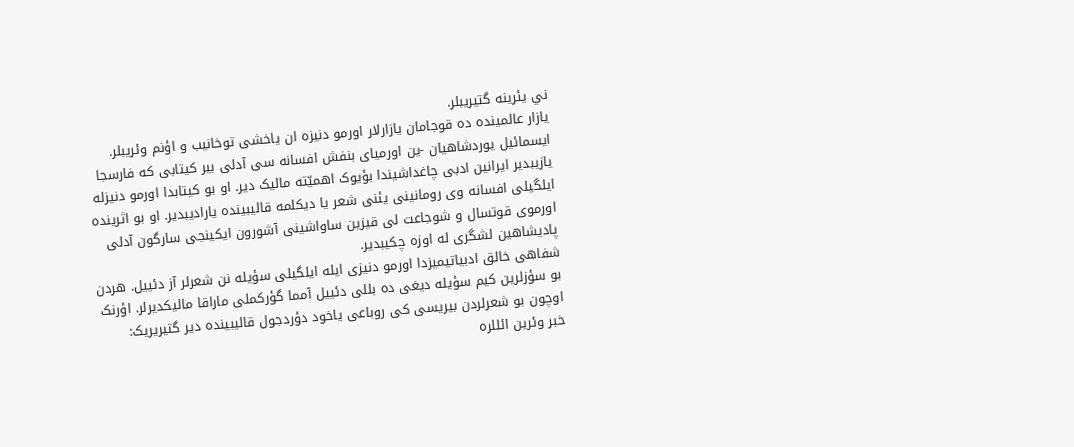ني يئرینه گتيریبلر.
یازار عالمینده ده قوجامان یازارلار اورمو دنیزه ان یاخشی توخانیب و اؤنم وئریبلر. ایسمائیل یوردشاهیان -ین اورمیای بنفش افسانه سی آدلی بیر کیتابی که فارسجا یازیبدیر ایرانین ادبی چاغداشیندا بؤیوک اهمیّته مالیک دیر. او بو کیتابدا اورمو دنیزله ایلگیلی افسانه وی رومانینی یئنی شعر یا دیکلمه قالیبینده یارادیبدیر. او بو اثرینده اورموی قوتسال و شوجاعت لی قیزین ساواشینی آشورون ایکینجی سارگون آدلی پادیشاهین لشگری له اوزه چکیبدیر.
شفاهی خالق ادبیاتیمیزدا اورمو دنیزی ایله ایلگیلی سؤیله نن شعرلر آز دئییل. هردن بو سؤزلرین کیم سؤیله دیغی ده بللی دئییل آمما گؤرکملی ماراقا مالیکدیرلر. اؤرنک اوچون بو شعرلردن بیریسی کی روباعی یاخود دؤردجول قالیبینده دیر گتیریریک:
خبر وئرین ائللره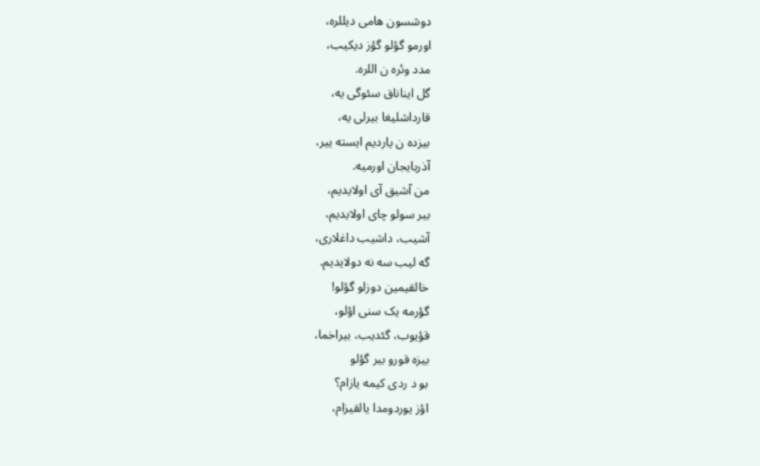دوشسون هامی دیللره،
اورمو گؤلو گؤز دیکیب،
مدد وئره ن اللره.
گل ایناناق سئوگی یه،
قارداشلیغا بیرلی یه،
بیزده ن یاردیم ایسته ییر،
آذربایجان اورمیه.
من آشیق آی اولایدیم،
بیر سولو چای اولایدیم،
آشیب، داشیب داغلاری،
گه لیب سه نه دولایدیم.
خالقیمین دوزلو گؤلو!
گؤرمه یک سنی اؤلو،
قؤیوب، گئدیب، بیراخما،
بیزه قورو بیر گؤلو
بو د ردی کیمه یازام؟
اؤز یوردومدا یالقیزام،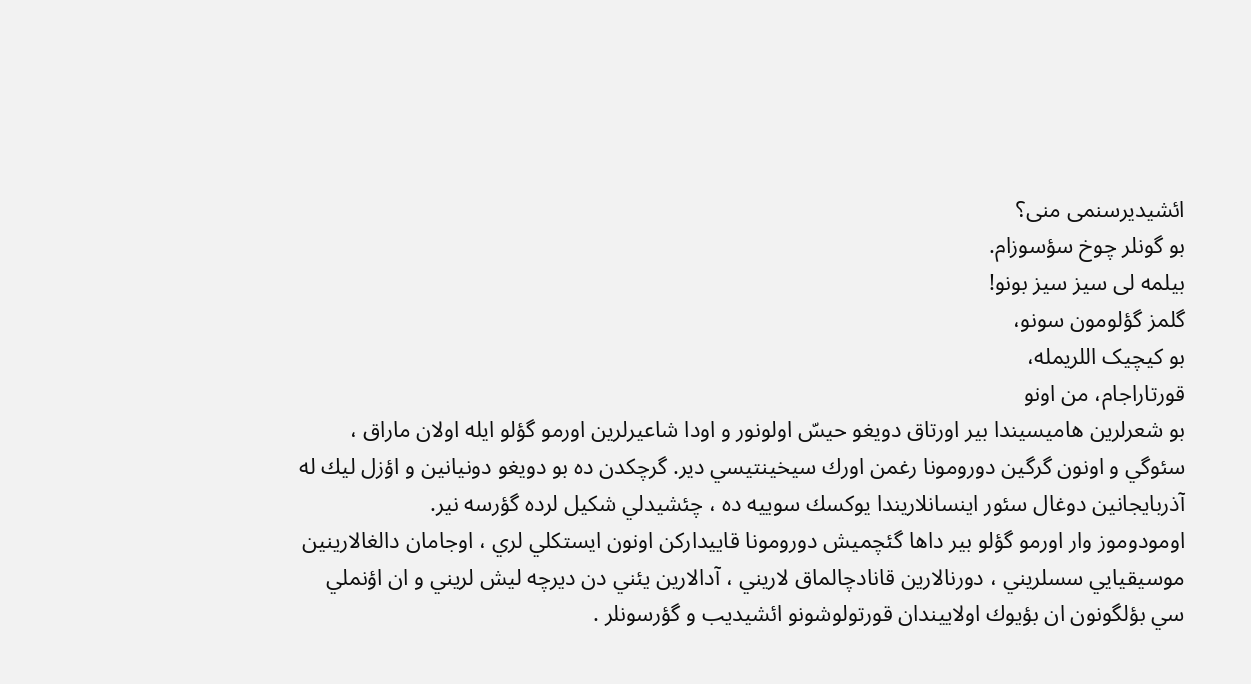ائشیدیرسنمی منی؟
بو گونلر چوخ سؤسوزام.
بیلمه لی سیز سیز بونو!
گلمز گؤلومون سونو،
بو کیچیک اللریمله،
قورتاراجام، من اونو
بو شعرلرين هاميسيندا بير اورتاق دويغو حيسّ اولونور و اودا شاعيرلرين اورمو گؤلو ايله اولان ماراق ، سئوگي و اونون گرگين دورومونا رغمن اورك سيخينتيسي دير. گرچكدن ده بو دويغو دونيانين و اؤزل ليك له آذربايجانين دوغال سئور اينسانلاريندا يوكسك سوييه ده ، چئشيدلي شكيل لرده گؤرسه نير.
اومودوموز وار اورمو گؤلو بير داها گئچميش دورومونا قاييداركن اونون ايستكلي لري ، اوجامان دالغالارينين موسيقيايي سسلريني ، دورنالارين قانادچالماق لاريني ، آدالارين يئني دن ديرچه ليش لريني و ان اؤنملي سي بؤلگونون ان بؤيوك اولاييندان قورتولوشونو ائشيديب و گؤرسونلر .